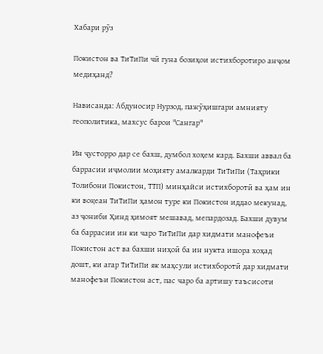Хабари рӯз

Покистон ва ТиТиПи чӣ гуна бозиҳои истихборотиро анҷом медиҳанд?

Нависанда: Абдуносир Нурзод, пажӯҳишгари амнияту геополитика, махсус барои "Сангар"

Ин ҷусторро дар се бахш, думбол хоҳем кард. Бахши аввал ба баррасии иҷмолии моҳияту амалкарди ТиТиПи (Таҳрики Толибони Покистон, ТТП) минҳайси истихборотӣ ва ҳам ин ки воқеан ТиТиПи ҳамон туре ки Покистон иддао мекунад, аз ҷониби Ҳинд ҳимоят мешавад, мепардозад. Бахши дувум ба баррасии ин ки чаро ТиТиПи дар хидмати манофеъи Покистон аст ва бахши ниҳоӣ ба ин нукта ишора хоҳад дошт, ки агар ТиТиПи як маҳсули истихборотӣ дар хидмати манофеъи Покистон аст, пас чаро ба артишу таъсисоти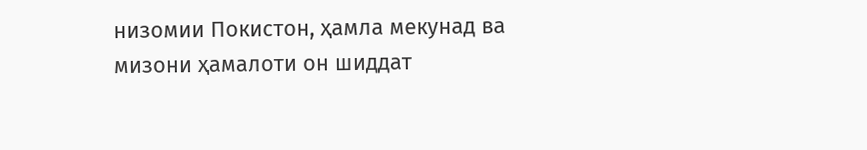низомии Покистон, ҳамла мекунад ва мизони ҳамалоти он шиддат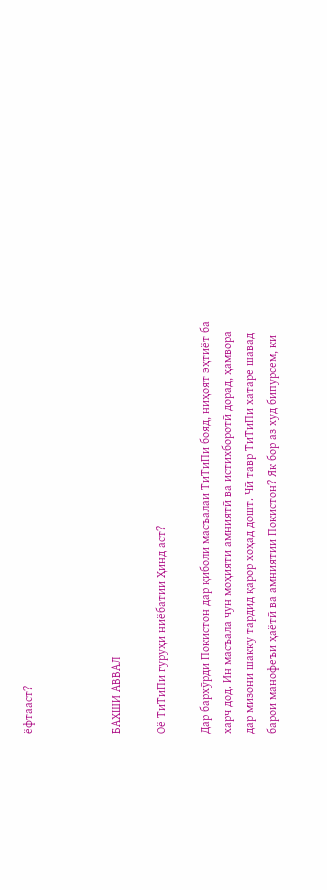ёфтааст?



БАХШИ АВВАЛ

Оё ТиТиПи гуруҳи ниёбатии Ҳинд аст?

Дар бархӯрди Покистон дар қиболи масъалаи ТиТиПи бояд, ниҳоят эҳтиёт ба харч дод. Ин масъала чун моҳияти амниятӣ ва истихборотӣ дорад, ҳамвора дар мизони шакку тардид қарор хоҳад дошт. Чӣ тавр ТиТиПи хатаре шавад барои манофеъи ҳаётӣ ва амниятии Покистон? Як бор аз худ бипурсем, ки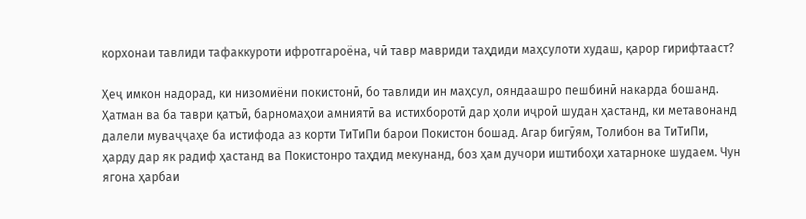корхонаи тавлиди тафаккуроти ифротгароёна, чӣ тавр мавриди таҳдиди маҳсулоти худаш, қарор гирифтааст?

Ҳеҷ имкон надорад, ки низомиёни покистонӣ, бо тавлиди ин маҳсул, ояндаашро пешбинӣ накарда бошанд. Ҳатман ва ба таври қатъӣ, барномаҳои амниятӣ ва истихборотӣ дар ҳоли иҷроӣ шудан ҳастанд, ки метавонанд далели муваҷҷаҳе ба истифода аз корти ТиТиПи барои Покистон бошад. Агар бигӯям, Толибон ва ТиТиПи, ҳарду дар як радиф ҳастанд ва Покистонро таҳдид мекунанд, боз ҳам дучори иштибоҳи хатарноке шудаем. Чун ягона ҳарбаи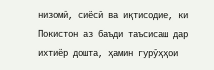низомӣ, сиёсӣ ва иқтисодие, ки Покистон аз баъди таъсисаш дар ихтиёр дошта, ҳамин гурӯҳҳои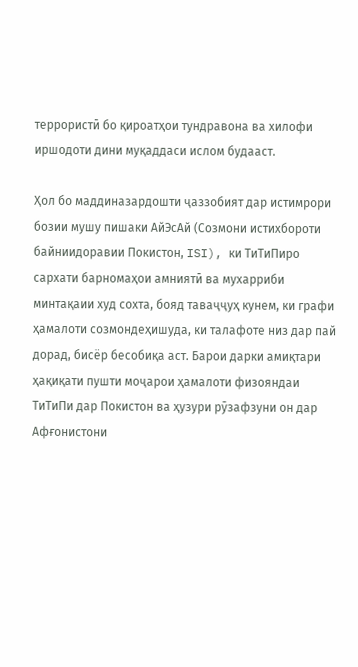террористӣ бо қироатҳои тундравона ва хилофи иршодоти дини муқаддаси ислом будааст.

Ҳол бо маддиназардошти ҷаззобият дар истимрори бозии мушу пишаки АйЭсАй (Созмони истихбороти байниидоравии Покистон, ISI), ки ТиТиПиро сархати барномаҳои амниятӣ ва мухарриби минтақаии худ сохта, бояд таваҷҷуҳ кунем, ки графи ҳамалоти созмондеҳишуда, ки талафоте низ дар пай дорад, бисёр бесобиқа аст. Барои дарки амиқтари ҳақиқати пушти моҷарои ҳамалоти физояндаи ТиТиПи дар Покистон ва ҳузури рӯзафзуни он дар Афғонистони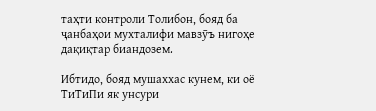таҳти контроли Толибон, бояд ба ҷанбаҳои мухталифи мавзӯъ нигоҳе дақиқтар биандозем.

Ибтидо, бояд мушаххас кунем, ки оё ТиТиПи як унсури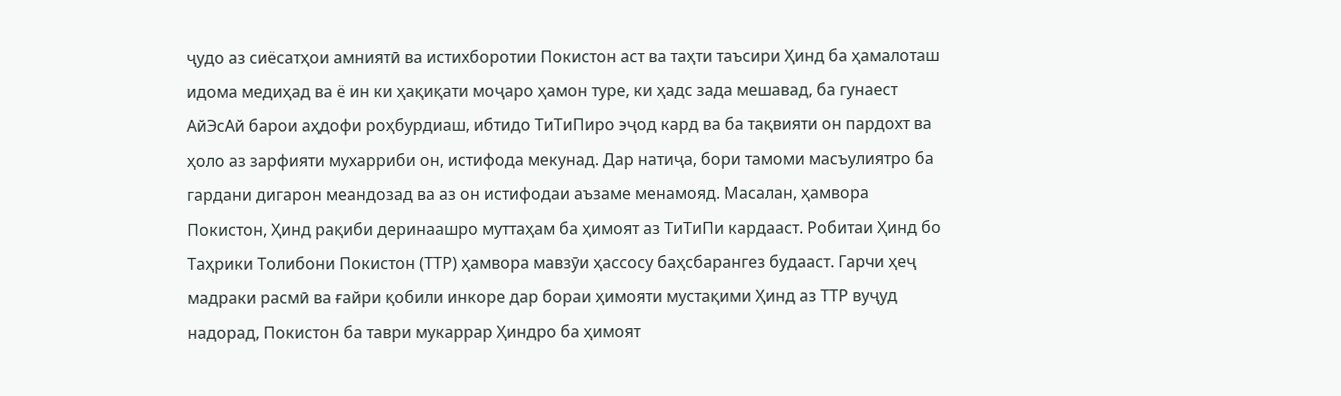ҷудо аз сиёсатҳои амниятӣ ва истихборотии Покистон аст ва таҳти таъсири Ҳинд ба ҳамалоташ идома медиҳад ва ё ин ки ҳақиқати моҷаро ҳамон туре, ки ҳадс зада мешавад, ба гунаест АйЭсАй барои аҳдофи роҳбурдиаш, ибтидо ТиТиПиро эҷод кард ва ба тақвияти он пардохт ва ҳоло аз зарфияти мухарриби он, истифода мекунад. Дар натиҷа, бори тамоми масъулиятро ба гардани дигарон меандозад ва аз он истифодаи аъзаме менамояд. Масалан, ҳамвора Покистон, Ҳинд рақиби деринаашро муттаҳам ба ҳимоят аз ТиТиПи кардааст. Робитаи Ҳинд бо Таҳрики Толибони Покистон (TTP) ҳамвора мавзӯи ҳассосу баҳсбарангез будааст. Гарчи ҳеҷ мадраки расмӣ ва ғайри қобили инкоре дар бораи ҳимояти мустақими Ҳинд аз TTP вуҷуд надорад, Покистон ба таври мукаррар Ҳиндро ба ҳимоят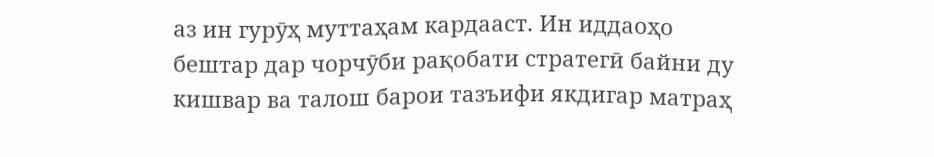аз ин гурӯҳ муттаҳам кардааст. Ин иддаоҳо бештар дар чорчӯби рақобати стратегӣ байни ду кишвар ва талош барои тазъифи якдигар матраҳ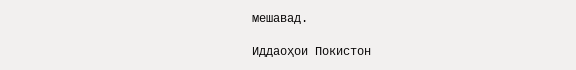мешавад.

Иддаоҳои Покистон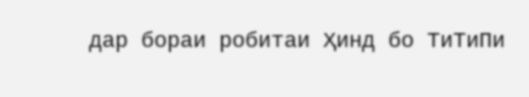дар бораи робитаи Ҳинд бо ТиТиПи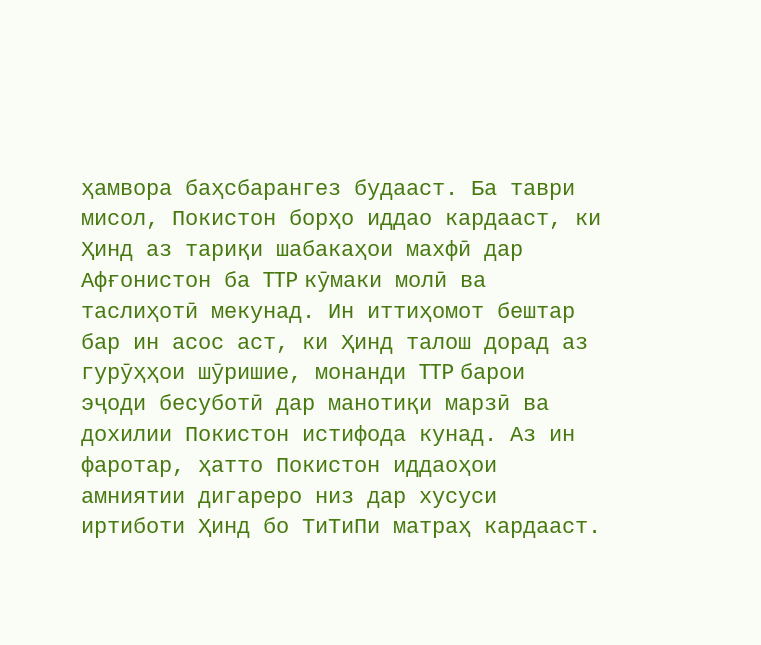ҳамвора баҳсбарангез будааст. Ба таври мисол, Покистон борҳо иддао кардааст, ки Ҳинд аз тариқи шабакаҳои махфӣ дар Афғонистон ба TTP кӯмаки молӣ ва таслиҳотӣ мекунад. Ин иттиҳомот бештар бар ин асос аст, ки Ҳинд талош дорад аз гурӯҳҳои шӯришие, монанди TTP барои эҷоди бесуботӣ дар манотиқи марзӣ ва дохилии Покистон истифода кунад. Аз ин фаротар, ҳатто Покистон иддаоҳои амниятии дигареро низ дар хусуси иртиботи Ҳинд бо ТиТиПи матраҳ кардааст.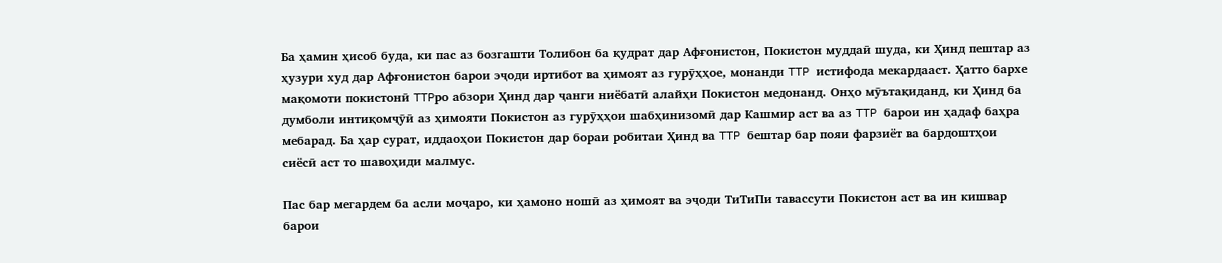Ба ҳамин ҳисоб буда, ки пас аз бозгашти Толибон ба қудрат дар Афғонистон, Покистон муддаӣ шуда, ки Ҳинд пештар аз ҳузури худ дар Афғонистон барои эҷоди иртибот ва ҳимоят аз гурӯҳҳое, монанди TTP истифода мекардааст. Ҳатто бархе мақомоти покистонӣ TTPро абзори Ҳинд дар ҷанги ниёбатӣ алайҳи Покистон медонанд. Онҳо мӯътақиданд, ки Ҳинд ба думболи интиқомҷӯӣ аз ҳимояти Покистон аз гурӯҳҳои шабҳинизомӣ дар Кашмир аст ва аз TTP барои ин ҳадаф баҳра мебарад. Ба ҳар сурат, иддаоҳои Покистон дар бораи робитаи Ҳинд ва TTP бештар бар пояи фарзиёт ва бардоштҳои сиёсӣ аст то шавоҳиди малмус.

Пас бар мегардем ба асли моҷаро, ки ҳамоно ношӣ аз ҳимоят ва эҷоди ТиТиПи тавассути Покистон аст ва ин кишвар барои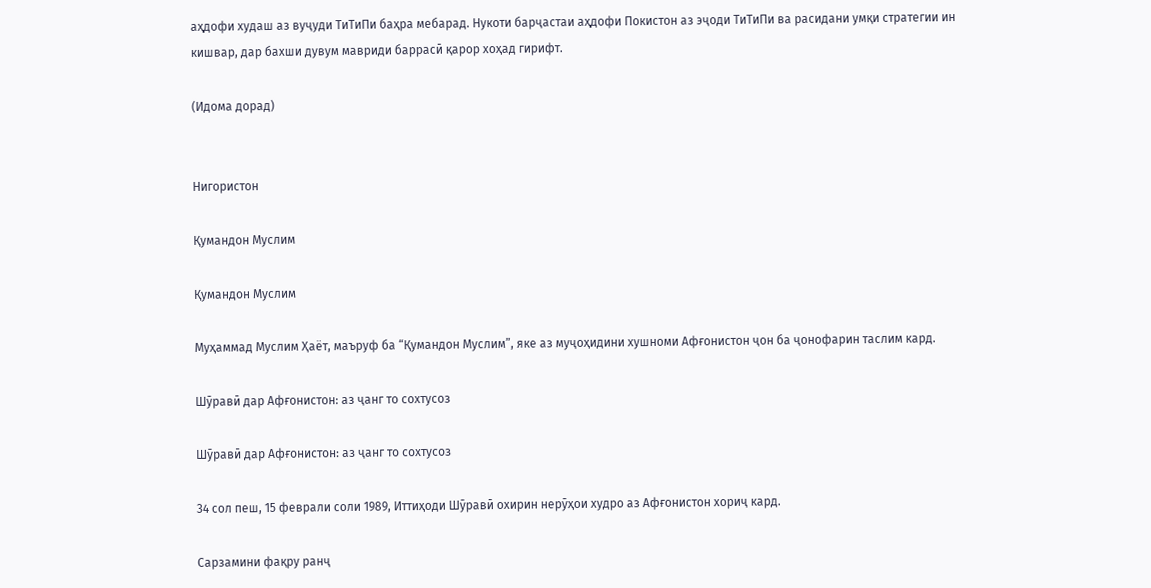аҳдофи худаш аз вуҷуди ТиТиПи баҳра мебарад. Нукоти барҷастаи аҳдофи Покистон аз эҷоди ТиТиПи ва расидани умқи стратегии ин кишвар, дар бахши дувум мавриди баррасӣ қарор хоҳад гирифт.

(Идома дорад)


Нигористон

Қумандон Муслим

Қумандон Муслим

Муҳаммад Муслим Ҳаёт, маъруф ба “Қумандон Муслим”, яке аз муҷоҳидини хушноми Афғонистон ҷон ба ҷонофарин таслим кард.

Шӯравӣ дар Афғонистон: аз ҷанг то сохтусоз

Шӯравӣ дар Афғонистон: аз ҷанг то сохтусоз

34 сол пеш, 15 феврали соли 1989, Иттиҳоди Шӯравӣ охирин нерӯҳои худро аз Афғонистон хориҷ кард.

Сарзамини фақру ранҷ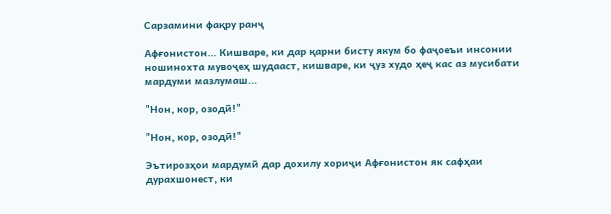Сарзамини фақру ранҷ

Афғонистон... Кишваре, ки дар қарни бисту якум бо фаҷоеъи инсонии ношинохта мувоҷеҳ шудааст, кишваре, ки ҷуз худо ҳеҷ кас аз мусибати мардуми мазлумаш...

"Нон, кор, озодӣ!"

"Нон, кор, озодӣ!"

Эътирозҳои мардумӣ дар дохилу хориҷи Афғонистон як сафҳаи дурахшонест, ки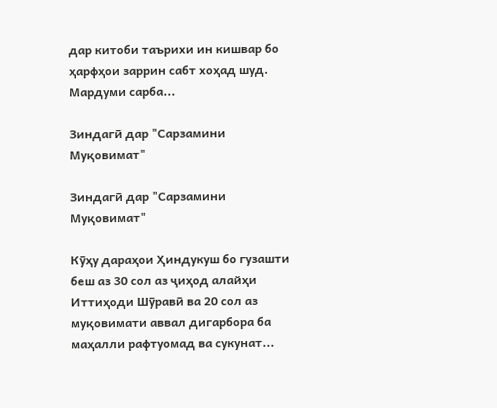дар китоби таърихи ин кишвар бо ҳарфҳои заррин сабт хоҳад шуд. Мардуми сарба...

Зиндагӣ дар "Сарзамини Муқовимат"

Зиндагӣ дар "Сарзамини Муқовимат"

Кӯҳу дараҳои Ҳиндукуш бо гузашти беш аз 30 сол аз ҷиҳод алайҳи Иттиҳоди Шӯравӣ ва 20 сол аз муқовимати аввал дигарбора ба маҳалли рафтуомад ва сукунат...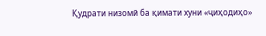Қудрати низомӣ ба қимати хуни «ҷиҳодиҳо»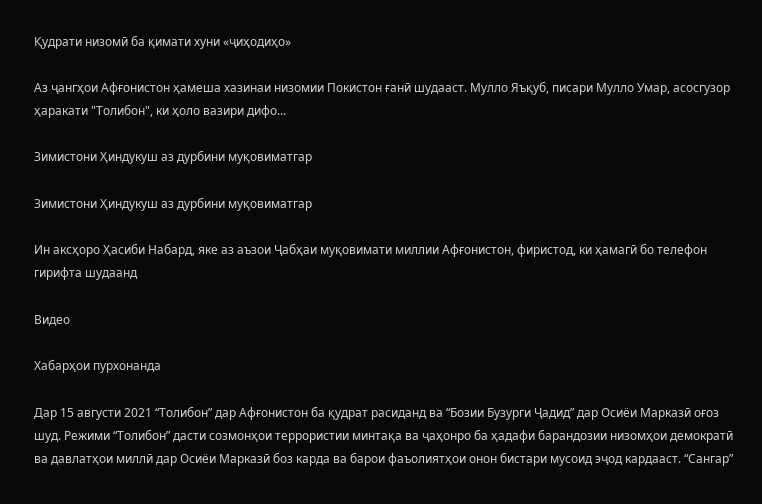Қудрати низомӣ ба қимати хуни «ҷиҳодиҳо»

Аз ҷангҳои Афғонистон ҳамеша хазинаи низомии Покистон ғанӣ шудааст. Мулло Яъқуб, писари Мулло Умар, асосгузор ҳаракати "Толибон", ки ҳоло вазири дифо...

Зимистони Ҳиндукуш аз дурбини муқовиматгар

Зимистони Ҳиндукуш аз дурбини муқовиматгар

Ин аксҳоро Ҳасиби Набард, яке аз аъзои Ҷабҳаи муқовимати миллии Афғонистон, фиристод, ки ҳамагӣ бо телефон гирифта шудаанд

Видео

Хабарҳои пурхонанда

Дар 15 августи 2021 “Толибон” дар Афғонистон ба қудрат расиданд ва “Бозии Бузурги Ҷадид” дар Осиёи Марказӣ оғоз шуд. Режими “Толибон” дасти созмонҳои террористии минтақа ва ҷаҳонро ба ҳадафи барандозии низомҳои демократӣ ва давлатҳои миллӣ дар Осиёи Марказӣ боз карда ва барои фаъолиятҳои онон бистари мусоид эҷод кардааст. “Сангар”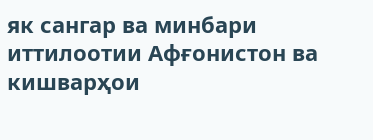як сангар ва минбари иттилоотии Афғонистон ва кишварҳои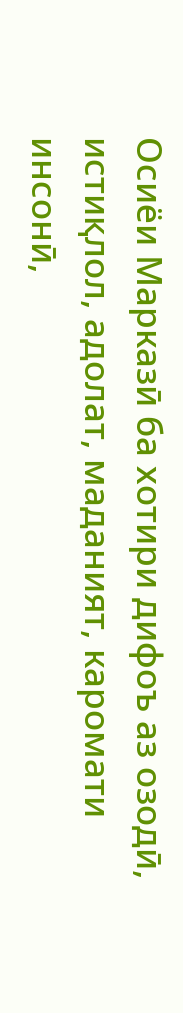Осиёи Марказӣ ба хотири дифоъ аз озодӣ, истиқлол, адолат, маданият, каромати инсонӣ,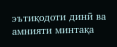эътиқодоти динӣ ва амнияти минтақа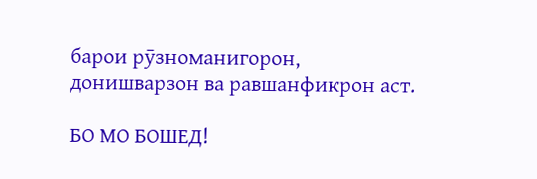барои рӯзноманигорон, донишварзон ва равшанфикрон аст.

БО МО БОШЕД!